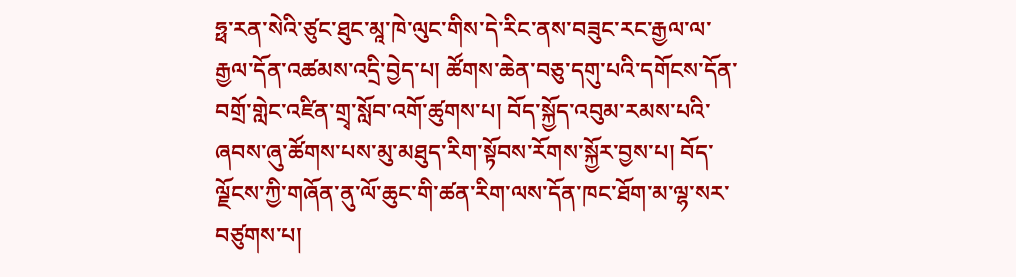ཧྥ་རན་སེའི་ཙུང་ཐུང་མཱ་ཁེ་ལུང་གིས་དེ་རིང་ནས་བཟུང་རང་རྒྱལ་ལ་རྒྱལ་དོན་འཚམས་འདྲི་བྱེད་པ། ཚོགས་ཆེན་བཅུ་དགུ་པའི་དགོངས་དོན་བགྲོ་གླེང་འཛིན་གྲྭ་སློབ་འགོ་ཚུགས་པ། བོད་སྐྱོད་འབུམ་རམས་པའི་ཞབས་ཞུ་ཚོགས་པས་མུ་མཐུད་རིག་སྟོབས་རོགས་སྐྱོར་བྱས་པ། བོད་ལྗོངས་ཀྱི་གཞོན་ནུ་ལོ་ཆུང་གི་ཚན་རིག་ལས་དོན་ཁང་ཐོག་མ་ལྷ་སར་བཙུགས་པ།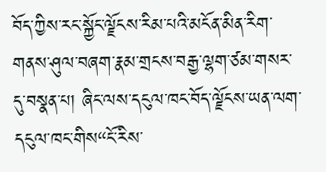བོད་ཀྱིས་རང་སྐྱོང་ལྗོངས་རིམ་པའི་མངོན་མིན་རིག་གནས་ཤུལ་བཞག་རྣམ་གྲངས་བརྒྱ་ལྷག་ཙམ་གསར་དུ་བསྣན་པ། ཞིང་ལས་དངུལ་ཁང་བོད་ལྗོངས་ཡན་ལག་དངུལ་ཁང་གིས“ངོ་རིས་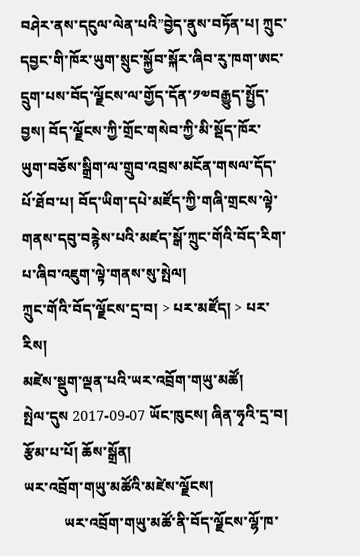བཤེར་ནས་དངུལ་ལེན་པའི”བྱེད་ནུས་བཏོན་པ། ཀྲུང་དབྱང་གི་ཁོར་ཡུག་སྲུང་སྐྱོབ་སྐོར་ཞིབ་རུ་ཁག་ཨང་དྲུག་པས་བོད་ལྗོངས་ལ་གྱོད་དོན་༡༧བརྒྱུད་སྤྱོད་བྱས། བོད་ལྗོངས་ཀྱི་གྲོང་གསེབ་ཀྱི་མི་སྡོད་ཁོར་ཡུག་བཅོས་སྒྲིག་ལ་གྲུབ་འབྲས་མངོན་གསལ་དོད་པོ་ཐོབ་པ། བོད་ཡིག་དཔེ་མཛོད་ཀྱི་གཞི་གྲངས་ལྟེ་གནས་དབུ་བརྙེས་པའི་མཛད་སྒོ་ཀྲུང་གོའི་བོད་རིག་པ་ཞིབ་འཇུག་ལྟེ་གནས་སུ་སྤེལ།
ཀྲུང་གོའི་བོད་ལྗོངས་དྲ་བ། > པར་མཛོད། > པར་རིས།
མཛེས་སྡུག་ལྡན་པའི་ཡར་འབྲོག་གཡུ་མཚོ།
སྤེལ་དུས 2017-09-07 ཡོང་ཁུངས། ཞིན་ཧྭའི་དྲ་བ། རྩོམ་པ་པོ། ཆོས་སྒྲོན།
ཡར་འབྲོག་གཡུ་མཚོའི་མཛེས་ལྗོངས།
           ཡར་འབྲོག་གཡུ་མཚོ་ནི་བོད་ལྗོངས་ལྷོ་ཁ་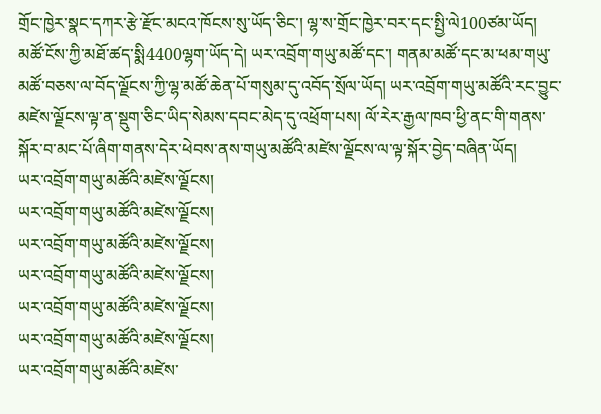གྲོང་ཁྱེར་སྣང་དཀར་རྩེ་རྫོང་མངའ་ཁོངས་སུ་ཡོད་ཅིང་། ལྷ་ས་གྲོང་ཁྱེར་བར་དང་སྤྱི་ལེ100ཙམ་ཡོད། མཚོ་ངོས་ཀྱི་མཐོ་ཚད་སྨི4400ལྷག་ཡོད་དེ། ཡར་འབྲོག་གཡུ་མཚོ་དང་། གནམ་མཚོ་དང་མ་ཕམ་གཡུ་མཚོ་བཅས་ལ་བོད་ལྗོངས་ཀྱི་ལྷ་མཚོ་ཆེན་པོ་གསུམ་དུ་འབོད་སྲོལ་ཡོད། ཡར་འབྲོག་གཡུ་མཚོའི་རང་བྱུང་མཛེས་ལྗོངས་ལྟ་ན་སྡུག་ཅིང་ཡིད་སེམས་དབང་མེད་དུ་འཕྲོག་པས། ལོ་རེར་རྒྱལ་ཁབ་ཕྱི་ནང་གི་གནས་སྐོར་བ་མང་པོ་ཞིག་གནས་དེར་ཕེབས་ནས་གཡུ་མཚོའི་མཛེས་ལྗོངས་ལ་ལྟ་སྐོར་བྱེད་བཞིན་ཡོད།
ཡར་འབྲོག་གཡུ་མཚོའི་མཛེས་ལྗོངས།
ཡར་འབྲོག་གཡུ་མཚོའི་མཛེས་ལྗོངས།
ཡར་འབྲོག་གཡུ་མཚོའི་མཛེས་ལྗོངས།
ཡར་འབྲོག་གཡུ་མཚོའི་མཛེས་ལྗོངས།
ཡར་འབྲོག་གཡུ་མཚོའི་མཛེས་ལྗོངས།
ཡར་འབྲོག་གཡུ་མཚོའི་མཛེས་ལྗོངས།
ཡར་འབྲོག་གཡུ་མཚོའི་མཛེས་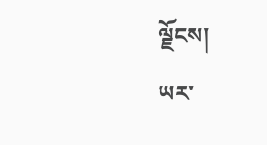ལྗོངས།
ཡར་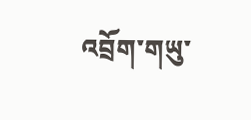འབྲོག་གཡུ་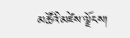མཚོའི་མཛེས་ལྗོངས།